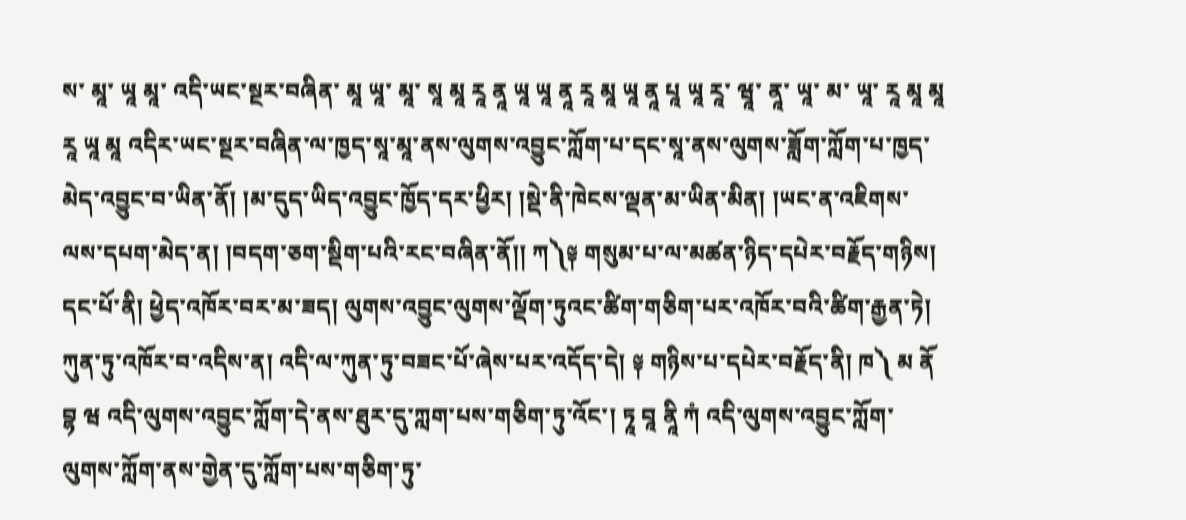ས་ མཱ་ ཡཱ མཱ་ འདི་ཡང་སྔར་བཞིན་ མཱ ཡཱ་ མཱ་ སཱ མཱ རཱ ནཱ ཡཱ ཡཱ ནཱ རཱ མཱ ཡཱ ནཱ པཱ ཡཱ རཱ་ ཝཱ་ ནཱ་ ཡཱ་ མ་ ཡཱ་ རཱ མཱ མཱ རཱ ཡཱ མཱ འདིར་ཡང་སྔར་བཞིན་ལ་ཁྱད་སཱ་མཱ་ནས་ལུགས་འབྱུང་ཀློག་པ་དང་སཱ་ནས་ལུགས་ཟློག་ཀློག་པ་ཁྱད་མེད་འབྱུང་བ་ཡིན་ནོ། །མ་དུད་ཡིད་འབྱུང་ཁྱོད་དར་ཕྱིར། །སྡེ་ནི་ཁེངས་ལྡན་མ་ཡིན་མིན། །ཡང་ན་འཇིགས་ལས་དཔག་མེད་ན། །བདག་ཅག་སྡིག་པའི་རང་བཞིན་ནོ།། ཀ༽༈ གསུམ་པ་ལ་མཚན་ཉིད་དཔེར་བརྗོད་གཉིས། དང་པོ་ནི། ཕྱེད་འཁོར་བར་མ་ཟད། ལུགས་འབྱུང་ལུགས་ལྡོག་ཏུའང་ཚིག་གཅིག་པར་འཁོར་བའི་ཚིག་རྒྱན་ཏེ། ཀུན་ཏུ་འཁོར་བ་འདིས་ན། འདི་ལ་ཀུན་ཏུ་བཟང་པོ་ཞེས་པར་འདོད་དེ། ༈ གཉིས་པ་དཔེར་བརྗོད་ནི། ཁ༽ མ ནོ བྷ ཝ འདི་ལུགས་འབྱུང་ཀློག་དེ་ནས་ཐུར་དུ་ཀླག་པས་གཅིག་ཏུ་འོང་། ཏཱ བཱ ནཱི ཀཾ འདི་ལུགས་འབྱུང་ཀློག་ལུགས་ཀློག་ནས་གྱེན་དུ་ཀློག་པས་གཅིག་ཏུ་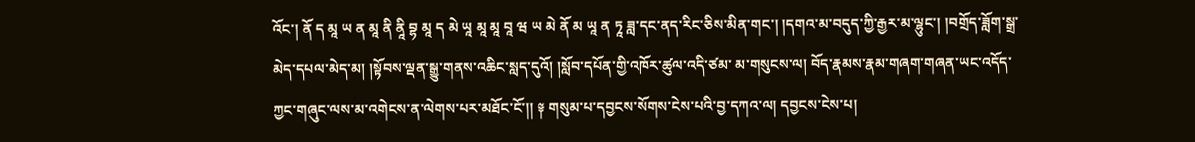འོང་། ནོ ད མཱ ཡ ན མཱ ནི ནཱི བྷ མཱ ད མེ ཡཱ མཱ མཱ བཱ ཝ ཡ མེ ནོ མ ཡཱ ན ཏཱ ཟླ་དང་ནད་རིང་ཅིས་མིན་གང་། །དགའ་མ་བདུད་ཀྱི་རྒྱར་མ་ལྷུང་། །བགྲོད་ཟློག་སྒྲ་མེད་དཔལ་མེད་མ། །སྟོབས་ལྡན་སྒྱུ་གནས་འཆིང་སླད་དུའོ། །སློབ་དཔོན་གྱི་འཁོར་ཚུལ་འདི་ཙམ་ མ་གསུངས་ལ། བོད་རྣམས་རྣམ་གཞག་གཞན་ཡང་འདོད་ཀྱང་གཞུང་ལས་མ་འགེངས་ན་ལེགས་པར་མཐོང་ངོ་།། ༈ གསུམ་པ་དབྱངས་སོགས་ངེས་པའི་བྱ་དཀའ་ལ། དབྱངས་ངེས་པ།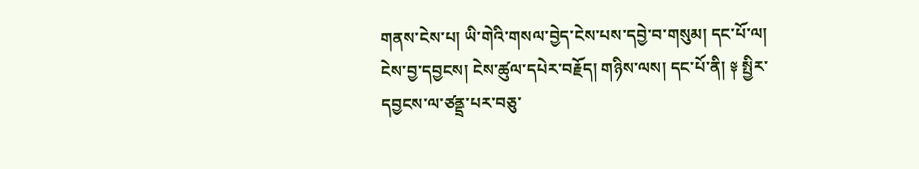གནས་ངེས་པ། ཡི་གེའི་གསལ་བྱེད་ངེས་པས་དབྱེ་བ་གསུམ། དང་པོ་ལ། ངེས་བྱ་དབྱངས། ངེས་ཚུལ་དཔེར་བརྗོད། གཉིས་ལས། དང་པོ་ནི། ༈ སྤྱིར་དབྱངས་ལ་ཙནྡྲ་པར་བཅུ་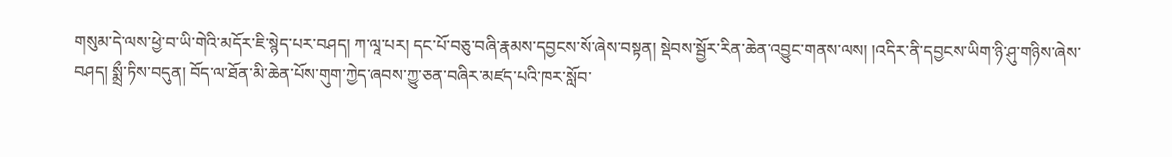གསུམ་དེ་ལས་ཕྱེ་བ་ཡི་གེའི་མདོར་ཇི་སྙེད་པར་བཤད། ཀ་ལཱ་པར། དང་པོ་བཅུ་བཞི་རྣམས་དབྱངས་སོ་ཞེས་བསྟན། སྡེབས་སྦྱོར་རིན་ཆེན་འབྱུང་གནས་ལས། །འདིར་ནི་དབྱངས་ཡིག་ཉི་ཤུ་གཉིས་ཞེས་བཤད། སྨྲྀ་ཏིས་བདུན། བོད་ལ་ཐོན་མི་ཆེན་པོས་གུག་ཀྱེད་ཞབས་ཀྱུ་ཅན་བཞིར་མཛད་པའི་ཁར་སློབ་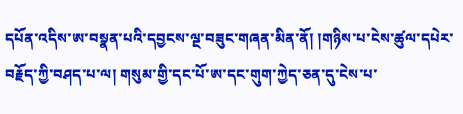དཔོན་འདིས་ཨ་བསྣན་པའི་དབྱངས་ལྔ་བཟུང་གཞན་མིན་ནོ། །གཉིས་པ་ངེས་ཚུལ་དཔེར་བརྗོད་ཀྱི་བཤད་པ་ལ། གསུམ་གྱི་དང་པོ་ཨ་དང་གུག་ཀྱེད་ཅན་དུ་ངེས་པ་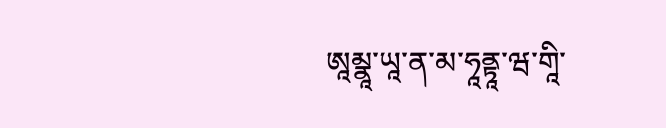ཨཱམྣཱ་ཡཱ་ན་མ་ཧཱནྟཱ་ཝ་གཱི་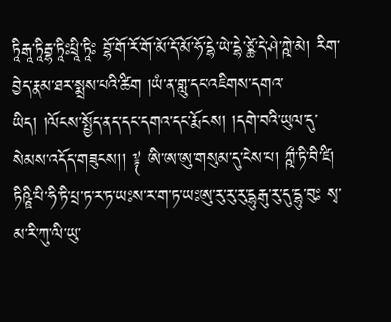ཏཱིརྒཱ་ཏཱིརྦྷ་ཏཱིཿཔྲཱི་ཏཱིཿ བྷོ་གོ་རོ་གོ་མོ་དོ་མོ་ཧོ་དྷེ་ཡེ་དྷེ་ཙྪེ་དེ་ཤེ་ཀྵེ་མེ། རིག་བྱེད་རྣམ་ཐར་སྨྲས་པའི་ཚིག །ཡཾ་ན་གླུ་དང་འཇིགས་དགའ་ཡིད། །ལོངས་སྤྱོད་ནད་དང་དགའ་དང་རྨོངས། །དགེ་བའི་ཡུལ་དུ་སེམས་འདོད་གཟུངས།། ༈ ཨི་ཨ་ཨུ་གསུམ་དུ་ངེས་པ། ཀྵྀ་ཏི་བི་ཛི། ཏིཥྛི་པི་ཧི་ཏི་པྲ་ཏ་ར་ཏ་ཡཿས་ར་ག་ཏ་ཡཿཨུ་རུ་རུ་རུ་དྷུརྒུ་རུ་དུ་དྷུ་བུཿ སྭ་མ་རི་ཀུ་ལི་ཡུ་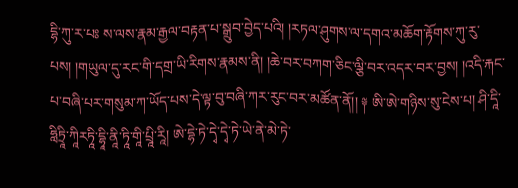དྷི་ཀུ་ར་པཿ ས་ལས་རྣམ་རྒྱལ་བརྟན་པ་སྒྲུབ་བྱེད་པའི། །རཏལ་ཤུགས་ལ་དགའ་མཆོག་རྟོགས་ཀུ་རུ་པས། །གཡུལ་དུ་རང་གི་དགྲ་ཡི་རིགས་རྣམས་ནི། །ཆེ་བར་བཀག་ཅིང་ལྕི་བར་འདར་བར་བྱས། །འདི་རྐང་པ་བཞི་པར་གསུམ་ཀ་ཡོད་པས་དེ་ལྟ་བུ་བཞི་ཀར་རུང་བར་མཚོན་ནོ།། ༈ ཨི་ཨེ་གཉིས་སུ་ངེས་པ། ཤི་དཱི་ཧླིཏྲཱི་ཀཱིརཏཱི་དྷཱི་ནཱི་ཏཱི་གཱི་པྲཱི་རཱི། ཨེ་དྷེ་ཏེ་དྭེ་དྭེ་ཏེ་ཡེ་ནེ་མེ་ཏེ་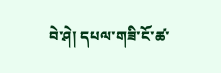བེ་ཤེ། དཔལ་གཟི་ངོ་ཚ་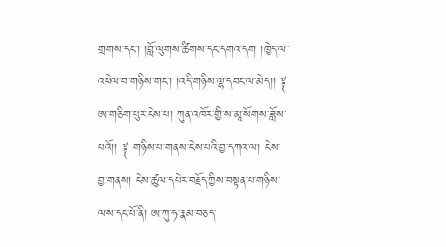གྲགས་དང་། །བློ་ལུགས་ཚིགས་དང་དགའ་དག །ཁྱེད་ལ་འཕེལ་བ་གཉིས་གང་། །འདི་གཉིས་ལྷ་དབང་ལ་མེད།། ༈ ཨ་གཅིག་པུར་ངེས་པ། ཀུན་འཁོར་གྱི་ས་མཱ་སོགས་ཟློས་པའོ།། ༈ གཉིས་པ་གནས་ངེས་པའི་བྱ་དཀའ་ལ། ངེས་བྱ་གནས། ངེས་ཚུལ་དཔེར་བརྗོད་ཀྱིས་བསྟན་པ་གཉིས་ལས་དང་པོ་ནི། ཨ་ཀུ་ཧ་རྣམ་བཅད་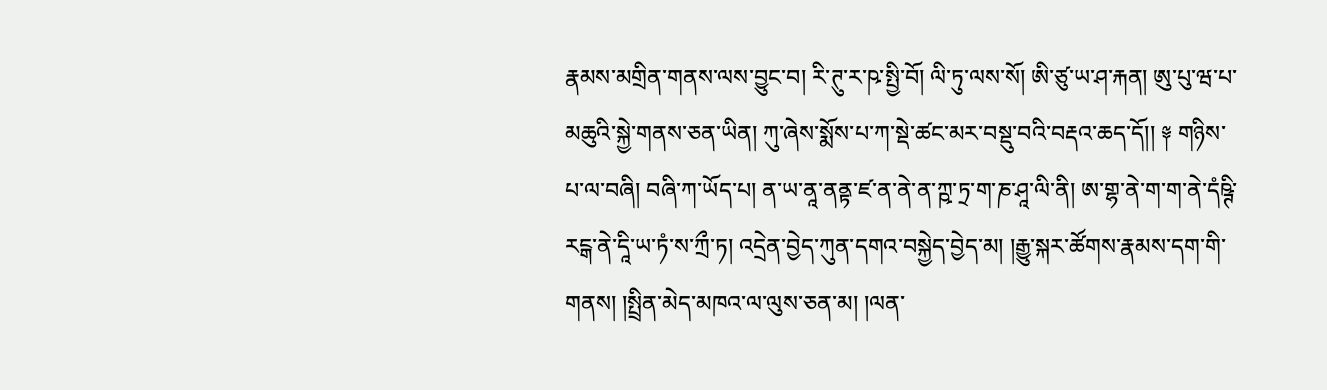རྣམས་མགྲིན་གནས་ལས་བྱུང་བ། རི་ཊུ་ར་ཥ་སྤྱི་བོ། ལི་ཏུ་ལས་སོ། ཨི་ཙུ་ཡ་ཤ་རྐན། ཨུ་པུ་ཝ་པ་མཆུའི་སྐྱེ་གནས་ཅན་ཡིན། ཀུ་ཞེས་སྨོས་པ་ཀ་སྡེ་ཚང་མར་བསྡུ་བའི་བརྡའ་ཆད་དོ།། ༈ གཉིས་པ་ལ་བཞི། བཞི་ཀ་ཡོད་པ། ན་ཡ་ནཱ་ནནྟ་ཛ་ན་ནེ་ན་ཀྵ་ཏྲ་ག་ཎ་ཤཱ་ལི་ནི། ཨ་གྷ་ནེ་ག་ག་ནེ་དཾཥྚི་རངྒ་ནེ་དཱི་ཡ་ཏཾ་ས་ཀྲྀ་ཏ། འདྲེན་བྱེད་ཀུན་དགའ་བསྐྱེད་བྱེད་མ། །རྒྱུ་སྐར་ཚོགས་རྣམས་དག་གི་གནས། །སྤྲིན་མེད་མཁའ་ལ་ལུས་ཅན་མ། །ལན་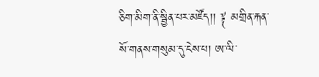ཅིག་མིག་ནི་སྦྱིན་པར་མཛོད།། ༈ མགྲིན་རྐན་སོ་གནས་གསུམ་དུ་ངེས་པ། ཨ་ལི་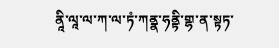ནཱི་ལཱ་ལ་ཀ་ལ་ཏཾ་ཀནྣ་ཧནྟི་གྷ་ན་སྟཏ་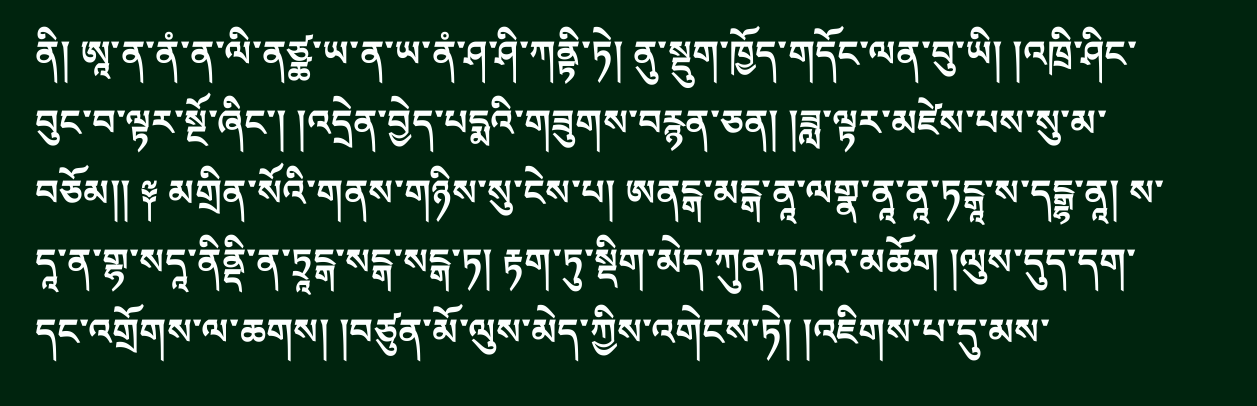ནི། ཨཱ་ན་ནཾ་ན་ལི་ནཙྪ་ཡ་ན་ཡ་ནཾ་ཤ་ཤི་ཀནྟི་ཏེ། ནུ་སྡུག་ཁྱོད་གདོང་ལན་བུ་ཡི། །འཁྲི་ཤིང་བུང་བ་ལྟར་སྔོ་ཞིང་། །འདྲེན་བྱེད་པདྨའི་གཟུགས་བརྙན་ཅན། །ཟླ་ལྟར་མཛེས་པས་སུ་མ་བཅོམ།། ༈ མགྲིན་སོའི་གནས་གཉིས་སུ་ངེས་པ། ཨནངྒ་མངྒ་ནཱ་ལགྣ་ནཱ་ནཱ་ཏངྒཱ་ས་དངྒྷ་ནཱ། ས་དཱ་ན་གྷ་སདཱ་ནིནྡི་ན་ཏྲཱངྒ་སངྒ་སངྒ་ཏ། རྟག་ཏུ་སྡིག་མེད་ཀུན་དགའ་མཆོག །ལུས་དུད་དག་དང་འགྲོགས་ལ་ཆགས། །བཙུན་མོ་ལུས་མེད་ཀྱིས་འགེངས་ཏེ། །འཇིགས་པ་དུ་མས་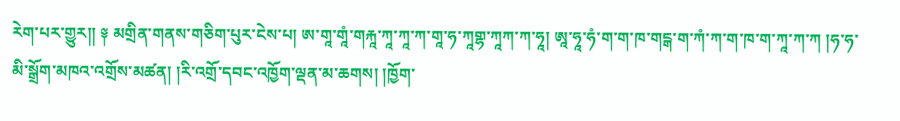རེག་པར་གྱུར།། ༈ མགྲིན་གནས་གཅིག་པུར་ངེས་པ། ཨ་གཱ་གཱཾ་གརྐཱ་ཀཱ་ཀཱ་ཀ་གཱ་ཧ་ཀཱགྷ་ཀཱཀ་ཀ་ཧཱ། ཨཱ་ཧཱ་ཧཾ་ག་ག་ཁ་གངྒ་ག་ཀཾ་ཀ་ག་ཁ་ག་ཀཱ་ཀ་ཀ །ཧ་ཧ་མི་སྒྲོག་མཁའ་འགྲོས་མཚན། །རི་འགྲོ་དབང་འཁྱོག་ལྡན་མ་ཆགས། །ཁྱོག་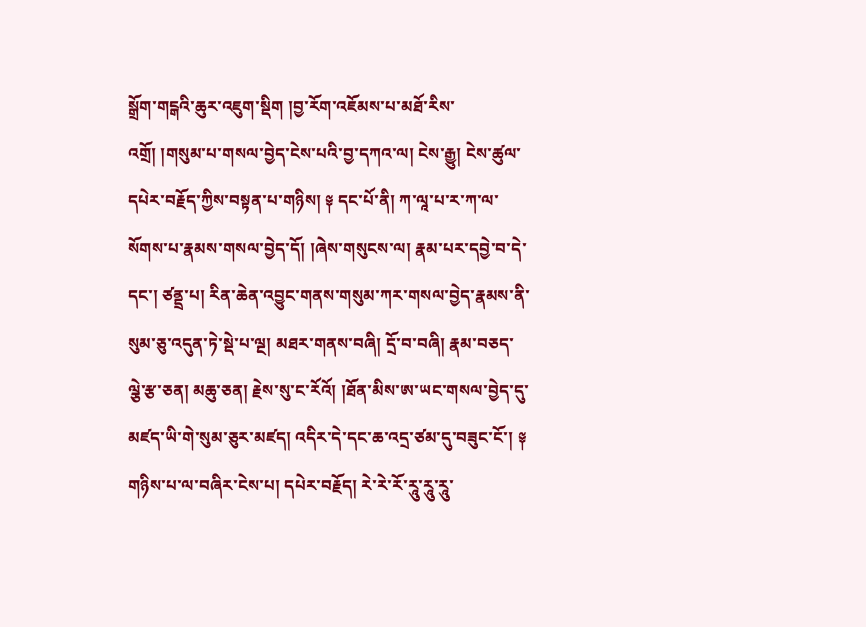སྒྲོག་གངྒའི་ཆུར་འཇུག་སྡིག །བྱ་རོག་འཇོམས་པ་མཐོ་རིས་འགྲོ། །གསུམ་པ་གསལ་བྱེད་ངེས་པའི་བྱ་དཀའ་ལ། ངེས་རྒྱུ། ངེས་ཚུལ་དཔེར་བརྗོད་ཀྱིས་བསྟན་པ་གཉིས། ༈ དང་པོ་ནི། ཀ་ལཱ་པ་ར་ཀ་ལ་སོགས་པ་རྣམས་གསལ་བྱེད་དོ། །ཞེས་གསུངས་ལ། རྣམ་པར་དབྱེ་བ་དེ་དང་། ཙནྡྲ་པ། རིན་ཆེན་འབྱུང་གནས་གསུམ་ཀར་གསལ་བྱེད་རྣམས་ནི་སུམ་ཅུ་འདུན་ཏེ་སྡེ་པ་ལྔ། མཐར་གནས་བཞི། དྲོ་བ་བཞི། རྣམ་བཅད་ལྕེ་རྩ་ཅན། མཆུ་ཅན། རྗེས་སུ་ང་རོའོ། །ཐོན་མིས་ཨ་ཡང་གསལ་བྱེད་དུ་མཛད་ཡི་གེ་སུམ་ཅུར་མཛད། འདིར་དེ་དང་ཆ་འདྲ་ཙམ་དུ་བཟུང་ངོ་། ༈ གཉིས་པ་ལ་བཞིར་ངེས་པ། དཔེར་བརྗོད། རེ་རེ་རོ་རཱུ་རཱུ་རཱུ་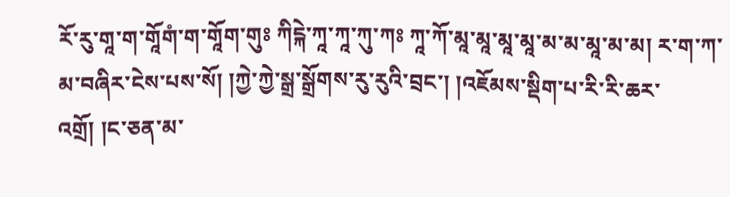རོ་རུ་གཱ་ག་གཱོགཾ་ག་གཱོག་གུཿ ཀིངྐེ་ཀཱ་ཀཱ་ཀུ་ཀཿ ཀཱ་ཀོ་མཱ་མཱ་མཱ་མཱ་མ་མ་མཱ་མ་མ། ར་ག་ཀ་མ་བཞིར་ངེས་པས་སོ། །ཀྱེ་ཀྱེ་སྒྲ་སྒྲོགས་རུ་རུའི་བྲང་། །འཇོམས་སྡིག་པ་རི་རི་ཆར་འགྲོ། །ང་ཅན་མ་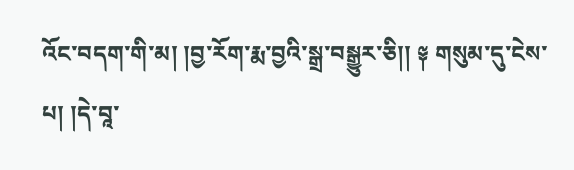འོང་བདག་གི་མ། །བྱ་རོག་རྨ་བྱའི་སྒྲ་བསྒྱུར་ཅི།། ༈ གསུམ་དུ་ངེས་པ། །དེ་བཱ་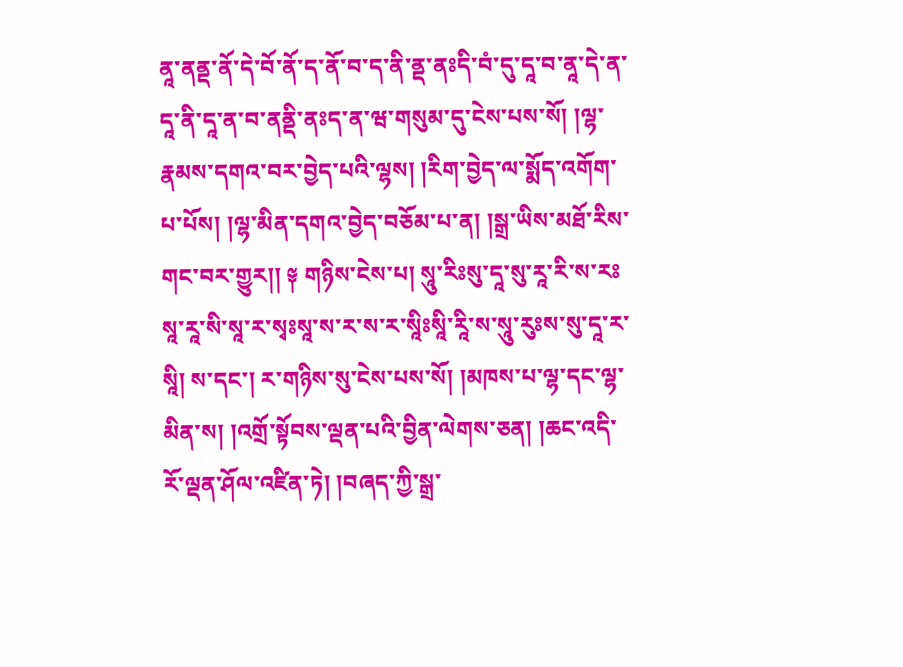ནཱ་ནནྡ་ནོ་དེ་བོ་ནོ་ད་ནོ་བ་ད་ནི་ནྡ་ནཿདི་བཾ་དུ་དཱ་བ་ནཱ་དེ་ན་དཱ་ནི་དཱ་ན་བ་ནནྡི་ནཿད་ན་ཝ་གསུམ་དུ་ངེས་པས་སོ། །ལྷ་རྣམས་དགའ་བར་བྱེད་པའི་ལྷས། །རིག་བྱེད་ལ་སྨོད་འགོག་པ་པོས། །ལྷ་མིན་དགའ་བྱེད་བཅོམ་པ་ན། །སྒྲ་ཡིས་མཐོ་རིས་གང་བར་གྱུར།། ༈ གཉིས་ངེས་པ། སཱུ་རིཿསུ་དཱ་སུ་རཱ་རི་ས་རཿསཱ་རཱ་སི་སཱ་ར་སྭཿསཱ་ས་ར་ས་ར་སཱིཿསཱི་རཱི་ས་སཱུ་རུཿས་སུ་དཱ་ར་སཱི། ས་དང་། ར་གཉིས་སུ་ངེས་པས་སོ། །མཁས་པ་ལྷ་དང་ལྷ་མིན་ས། །འགྲོ་སྟོབས་ལྡན་པའི་བྱིན་ལེགས་ཅན། །ཆང་འདི་རོ་ལྡན་ཤོལ་འཛིན་ཏེ། །བཞད་ཀྱི་སྒྲ་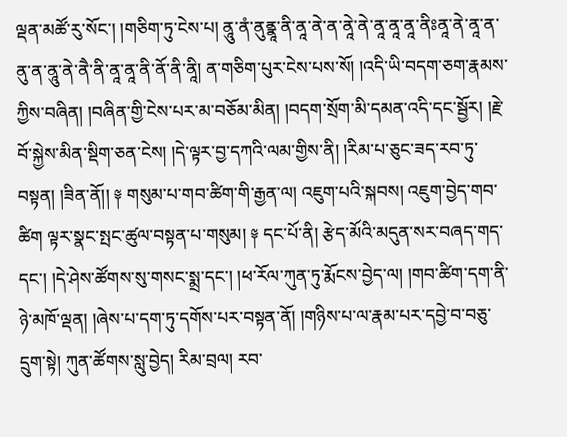ལྡན་མཚོ་རུ་སོང་། །གཅིག་ཏུ་ངེས་པ། ནཱུ་ནཾ་ནུནྣཱ་ནི་ནཱ་ནེ་ན་ནཱེ་ནེ་ནཱ་ནཱ་ནཱ་ནིཿནཱ་ནེ་ནཱ་ན་ནུ་ན་ནཱུ་ནེ་ནཻ་ནི་ནཱ་ནཱ་ནི་ནོ་ནི་ནཱི། ན་གཅིག་པུར་ངེས་པས་སོ། །འདི་ཡི་བདག་ཅག་རྣམས་ཀྱིས་བཞིན། །བཞིན་གྱི་ངེས་པར་མ་བཅོམ་མིན། །བདག་སྲོག་མི་དམན་འདི་དང་སྦྱོར། །རྗེ་བོ་སྐྱེས་མིན་སྡིག་ཅན་ངེས། །དེ་ལྟར་བྱ་དཀའི་ལམ་གྱིས་ནི། །རིམ་པ་ཅུང་ཟད་རབ་ཏུ་བསྟན། །ཟིན་ནོ།། ༈ གསུམ་པ་གབ་ཚིག་གི་རྒྱན་ལ། འཇུག་པའི་སྐབས། འཇུག་བྱེད་གབ་ཚིག ལྟར་སྣང་སྤང་ཚུལ་བསྟན་པ་གསུམ། ༈ དང་པོ་ནི། རྩེད་མོའི་མདུན་སར་བཞད་གད་དང་། །དེ་ཤེས་ཚོགས་སུ་གསང་སྨྲ་དང་། །ཕ་རོལ་ཀུན་ཏུ་རྨོངས་བྱེད་ལ། །གབ་ཚིག་དག་ནི་ཉེ་མཁོ་ལྡན། །ཞེས་པ་དག་ཏུ་དགོས་པར་བསྟན་ནོ། །གཉིས་པ་ལ་རྣམ་པར་དབྱེ་བ་བཅུ་དྲུག་སྟེ། ཀུན་ཚོགས་སླུ་བྱེད། རིམ་བྲལ། རབ་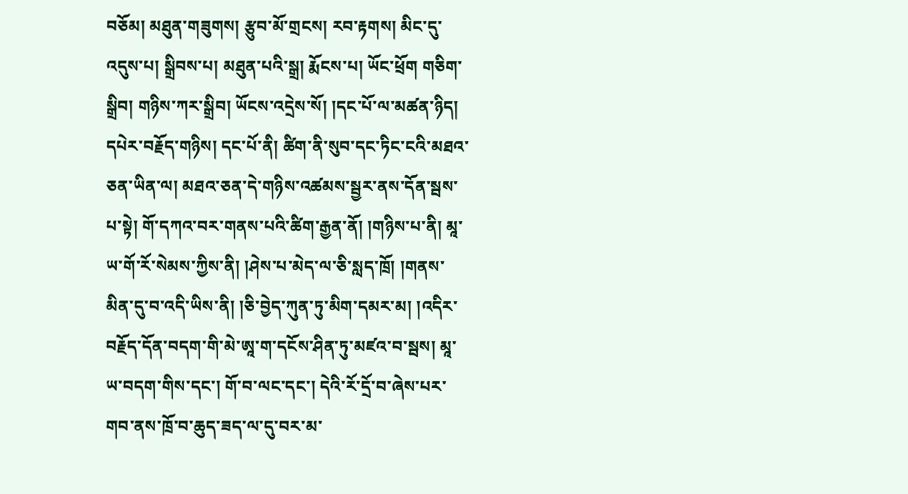བཅོམ། མཐུན་གཟུགས། རྩུབ་མོ་གྲངས། རབ་རྟགས། མིང་དུ་འདུས་པ། སྒྲིབས་པ། མཐུན་པའི་སྒྲ། རྨོངས་པ། ཡོང་ཕྲོག གཅིག་སྒྲིབ། གཉིས་ཀར་སྒྲིབ། ཡོངས་འདྲེས་སོ། །དང་པོ་ལ་མཚན་ཉིད། དཔེར་བརྗོད་གཉིས། དང་པོ་ནི། ཚིག་ནི་སུབ་དང་ཏིང་ངའི་མཐའ་ཅན་ཡིན་ལ། མཐའ་ཅན་དེ་གཉིས་འཚམས་སྦྱར་ནས་དོན་སྦས་པ་སྟེ། གོ་དཀའ་བར་གནས་པའི་ཚིག་རྒྱན་ནོ། །གཉིས་པ་ནི། མཱ་ཡ་གོ་རོ་སེམས་ཀྱིས་ནི། །ཤེས་པ་མེད་ལ་ཅི་སླད་ཁྲོ། །གནས་མིན་དུ་བ་འདི་ཡིས་ནི། །ཅི་བྱེད་ཀུན་ཏུ་མིག་དམར་མ། །འདིར་བརྗོད་དོན་བདག་གི་མེ་ཨཱ་ག་དངོས་ཤིན་ཏུ་མཛའ་བ་སྦས། མཱ་ཡ་བདག་གིས་དང་། གོ་བ་ལང་དང་། དེའི་རོ་དྲོ་བ་ཞེས་པར་གབ་ནས་ཁྲོ་བ་ཆུད་ཟད་ལ་དུ་བར་མ་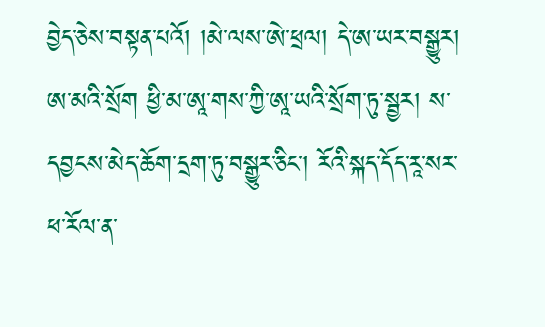བྱེད་ཅེས་བསྟན་པའོ། །མེ་ལས་ཨེ་ཕྲལ། དེ་ཨ་ཡར་བསྒྱུར། ཨ་མའི་སྲོག ཕྱི་མ་ཨཱ་གས་ཀྱི་ཨཱ་ཡའི་སྲོག་ཏུ་སྦྱར། ས་དབྱངས་མེད་ཆོག་དྲག་ཏུ་བསྒྱུར་ཅིང་། རོའི་སྐད་དོད་རཱ་སར་ཕ་རོལ་ན་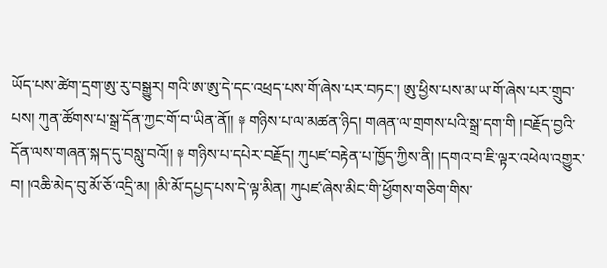ཡོད་པས་ཚེག་དྲག་ཨུ་རུ་བསྒྱུར། གའི་ཨ་ཨུ་དེ་དང་འཕྲད་པས་གོ་ཞེས་པར་བཏང་། ཨུ་ཕྱིས་པས་མ་ཡ་གོ་ཞེས་པར་གྲུབ་པས། ཀུན་ཚོགས་པ་སྒྲ་དོན་ཀྱང་གོ་བ་ཡིན་ནོ།། ༈ གཉིས་པ་ལ་མཚན་ཉིད། གཞན་ལ་གྲགས་པའི་སྒྲ་དག་གི །བརྗོད་བྱའི་དོན་ལས་གཞན་སྐད་དུ་བསླུ་བའོ།། ༈ གཉིས་པ་དཔེར་བརྗོད། ཀུཔཛ་བརྟེན་པ་ཁྱོད་ཀྱིས་ནི། །དགའ་བ་ཇི་ལྟར་འཕེལ་འགྱུར་བ། །འཆི་མེད་བུ་མོ་ཅོ་འདྲི་མ། །མི་མོ་དཔྱད་པས་དེ་ལྟ་མིན། ཀུཔཛ་ཞེས་མིང་གི་ཕྱོགས་གཅིག་གིས་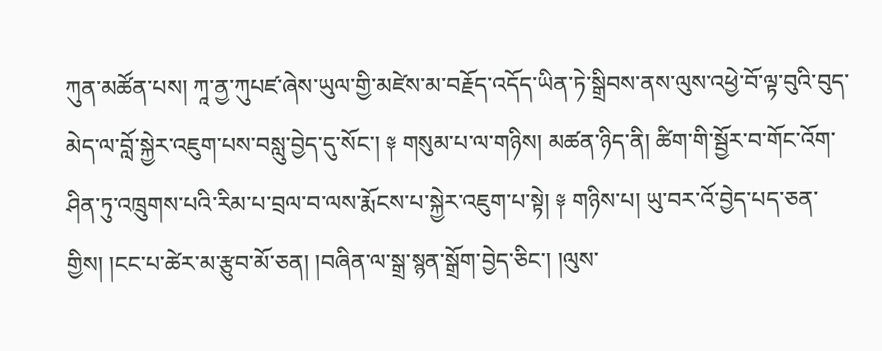ཀུན་མཚོན་པས། ཀཱ་ནྱ་ཀུཔཛ་ཞེས་ཡུལ་གྱི་མཛེས་མ་བརྗོད་འདོད་ཡིན་ཏེ་སྒྲིབས་ནས་ལུས་འཕྱེ་བོ་ལྟ་བུའི་བུད་མེད་ལ་བློ་སྐྱེར་འཇུག་པས་བསླུ་བྱེད་དུ་སོང་། ༈ གསུམ་པ་ལ་གཉིས། མཚན་ཉིད་ནི། ཚིག་གི་སྦྱོར་བ་གོང་འོག་ཤིན་ཏུ་འཁྲུགས་པའི་རིམ་པ་བྲལ་བ་ལས་རྨོངས་པ་སྐྱེར་འཇུག་པ་སྟེ། ༈ གཉིས་པ། ཡུ་བར་འོ་བྱེད་པད་ཅན་གྱིས། །ངང་པ་ཚེར་མ་རྩུབ་མོ་ཅན། །བཞིན་ལ་སྒྲ་སྙན་སྒྲོག་བྱེད་ཅིང་། །ལུས་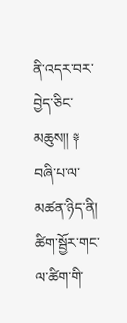ནི་འདར་བར་བྱེད་ཅིང་མཆུས།། ༈ བཞི་པ་ལ་མཚན་ཉིད་ནི། ཚིག་སྦྱོར་གང་ལ་ཚིག་གི་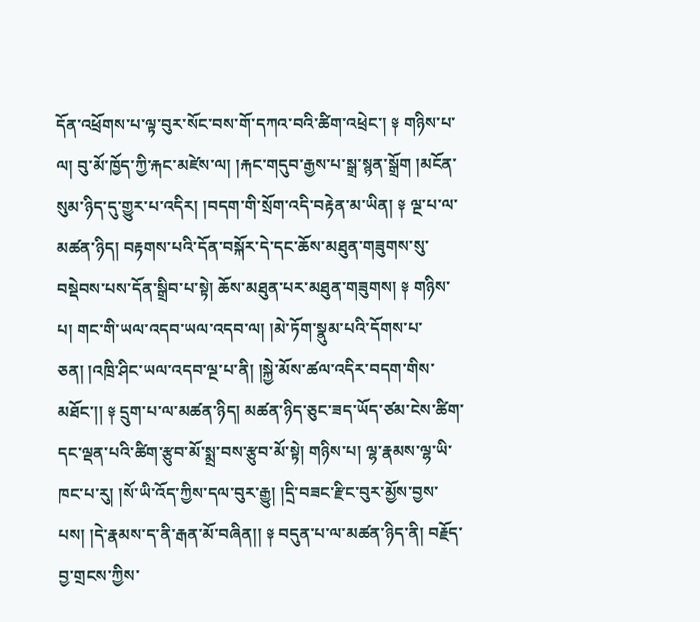དོན་འཕྲོགས་པ་ལྟ་བུར་སོང་བས་གོ་དཀའ་བའི་ཚིག་འཕྲེང་། ༈ གཉིས་པ་ལ། བུ་མོ་ཁྱོད་ཀྱི་རྐང་མཛེས་ལ། །རྐང་གདུབ་རྒྱས་པ་སྒྲ་སྙན་སྒྲོག །མངོན་སུམ་ཉིད་དུ་གྱུར་པ་འདིར། །བདག་གི་སྲོག་འདི་བརྟེན་མ་ཡིན། ༈ ལྔ་པ་ལ་མཚན་ཉིད། བརྟགས་པའི་དོན་བསྐོར་དེ་དང་ཆོས་མཐུན་གཟུགས་སུ་བསྡེབས་པས་དོན་སྒྲིབ་པ་སྟེ། ཆོས་མཐུན་པར་མཐུན་གཟུགས། ༈ གཉིས་པ། གང་གི་ཡལ་འདབ་ཡལ་འདབ་ལ། །མེ་ཏོག་སྣུམ་པའི་དོགས་པ་ཅན། །འཁྲི་ཤིང་ཡལ་འདབ་ལྔ་པ་ནི། །སྐྱེ་མོས་ཚལ་འདིར་བདག་གིས་མཐོང་།། ༈ དྲུག་པ་ལ་མཚན་ཉིད། མཚན་ཉིད་ཅུང་ཟད་ཡོད་ཙམ་ངེས་ཚིག་དང་ལྡན་པའི་ཚིག་རྩུབ་མོ་སྨྲ་བས་རྩུབ་མོ་སྟེ། གཉིས་པ། ལྷ་རྣམས་ལྷ་ཡི་ཁང་པ་རུ། །སོ་ཡི་འོད་ཀྱིས་དལ་བུར་རྒྱུ། །དྲི་བཟང་རྫིང་བུར་མྱོས་བྱས་པས། །དེ་རྣམས་ད་ནི་རྒན་མོ་བཞིན།། ༈ བདུན་པ་ལ་མཚན་ཉིད་ནི། བརྗོད་བྱ་གྲངས་ཀྱིས་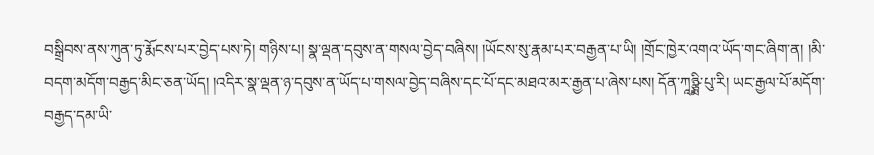བསྒྲིབས་ནས་ཀུན་ཏུ་རྨོངས་པར་བྱེད་པས་ཏེ། གཉིས་པ། སྣ་ལྡན་དབུས་ན་གསལ་བྱེད་བཞིས། །ཡོངས་སུ་རྣམ་པར་བརྒྱན་པ་ཡི། །གྲོང་ཁྱེར་འགའ་ཡོད་གང་ཞིག་ན། །མི་བདག་མདོག་བརྒྱད་མིང་ཅན་ཡོད། །འདིར་སྣ་ལྡན་ཉ་དབུས་ན་ཡོད་པ་གསལ་བྱེད་བཞིས་དང་པོ་དང་མཐའ་མར་རྒྱན་པ་ཞེས་པས། དོན་ཀཱཉྩྨི་པུ་རི། ཡང་རྒྱལ་པོ་མདོག་བརྒྱད་དམ་ཡི་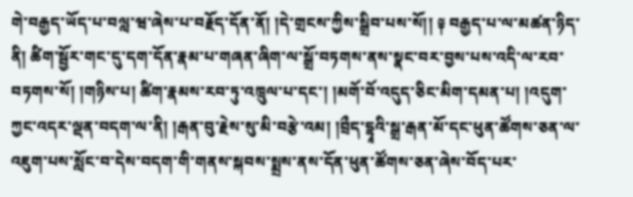གེ་བརྒྱད་ཡོད་པ་བལླ་ཝ་ཞེས་པ་བརྗོད་དོན་ནོ། །དེ་གྲངས་ཀྱིས་སྒྲིབ་པས་སོ།། ༈ བརྒྱད་པ་ལ་མཚན་ཉིད་ནི། ཚིག་སྦྱོར་གང་དུ་དག་དོན་རྣམ་པ་གཞན་ཞིག་ལ་སྒྲོ་བཏགས་ནས་སྣང་བར་བྱས་པས་འདི་ལ་རབ་བཏགས་སོ། །གཉིས་པ། ཚིག་རྣམས་རབ་ཏུ་འཁྲུལ་པ་དང་། །མགོ་བོ་འདུད་ཅིང་མིག་དམན་པ། །འདུག་ཀྱང་འདར་ལྡན་བདག་ལ་ནི། །རྒན་བུ་རྗེས་སུ་མི་བརྩེ་འམ། །བྲྀད་དྷཱའི་སྒྲ་རྒན་མོ་དང་ཕུན་ཚོགས་ཅན་ལ་འཇུག་པས་སློང་བ་དེས་བདག་གི་གནས་སྐབས་སྨྲས་ནས་དོན་ཕུན་ཚོགས་ཅན་ཞེས་བོད་པར་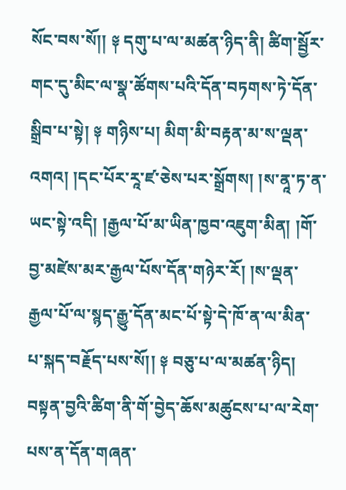སོང་བས་སོ།། ༈ དགུ་པ་ལ་མཚན་ཉིད་ནི། ཚིག་སྦྱོར་གང་དུ་མིང་ལ་སྣ་ཚོགས་པའི་དོན་བཏགས་ཏེ་དོན་སྒྲིབ་པ་སྟེ། ༈ གཉིས་པ། མིག་མི་བརྟན་མ་ས་ལྡན་འགའ། །དང་པོར་རཱ་ཛ་ཅེས་པར་སྒྲོགས། །ས་ནཱ་ཏ་ན་ཡང་སྟེ་འདི། །རྒྱལ་པོ་མ་ཡིན་ཁྱབ་འཇུག་མིན། །གོ་བྱ་མཛེས་མར་རྒྱལ་པོས་དོན་གཉེར་རོ། །ས་ལྡན་རྒྱལ་པོ་ལ་སྙད་རྒྱུ་དོན་མང་པོ་སྟེ་དེ་ཁོ་ན་ལ་མིན་པ་སྐད་བརྗོད་པས་སོ།། ༈ བཅུ་པ་ལ་མཚན་ཉིད། བསྟན་བྱའི་ཚིག་ནི་གོ་བྱེད་ཆོས་མཚུངས་པ་ལ་རེག་པས་ན་དོན་གཞན་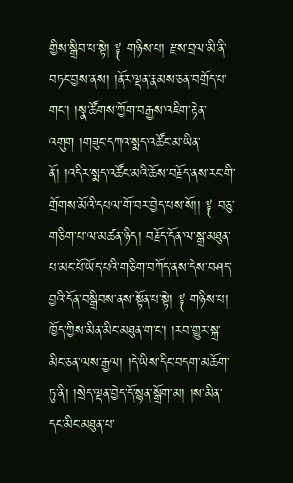གྱིས་སྒྲིབ་པ་སྟེ། ༈ གཉིས་པ། རྫས་བྲལ་མི་ནི་བཏང་བྱས་ནས། །ནོར་ལྡན་རྣམས་ཅན་བགྲོད་པ་གང་། །སྣ་ཚོགས་ཀྱོག་བརྒྱས་འཇིག་རྟེན་འགུག །གཟུང་དཀའ་སྨད་འཚོང་མ་ཡིན་ནོ། །འདིར་སྨད་འཚོང་མའི་ཆོས་བརྗོད་ནས་རང་གི་གྲོགས་མོའི་དཔལ་གོ་བར་བྱེད་པས་སོ།། ༈ བཅུ་གཅིག་པ་ལ་མཚན་ཉིད། བརྗོད་དོན་ལ་སྒྲ་མཐུན་པ་མང་པོ་ཡོད་པའི་གཅིག་བཀོད་ནས་དེས་བཤད་བྱའི་དོན་བསྒྲིབས་ནས་སྟོན་པ་སྟེ། ༈ གཉིས་པ། ཁྱོད་ཀྱིས་མིན་མིང་མཐུན་ག་ང་། །རབ་གྱུར་སྐྲ་མིང་ཅན་ལས་རྒྱལ། །དེ་ཡིས་དིང་བདག་མཆོག་ཏུ་ནི། །སྲེད་ལྡན་བྱེད་དོ་སྙན་སྒྲོག་མ། །ས་མིན་དང་མིང་མཐུན་པ་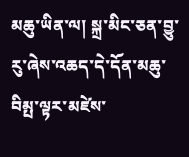མཆུ་ཡིན་ལ། སྐྲ་མིང་ཅན་བྱུ་རུ་ཞེས་འཆད་དེ་དོན་མཆུ་བིམྤ་ལྟར་མཛེས་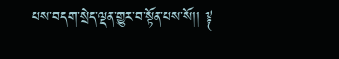པས་བདག་སྲེད་ལྡན་གྱུར་བ་སྟོན་པས་སོ།། ༈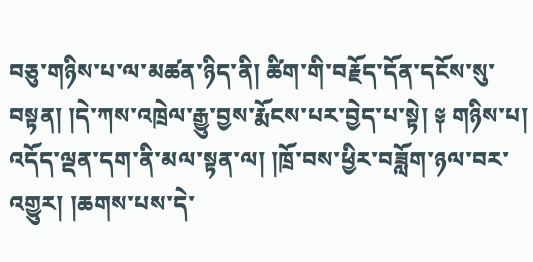བཅུ་གཉིས་པ་ལ་མཚན་ཉིད་ནི། ཚིག་གི་བརྗོད་དོན་དངོས་སུ་བསྟན། །དེ་ཀས་འཁྲེལ་རྒྱུ་བྱས་རྨོངས་པར་བྱེད་པ་སྟེ། ༈ གཉིས་པ། འདོད་ལྡན་དག་ནི་མལ་སྟན་ལ། །ཁྲོ་བས་ཕྱིར་བཟློག་ཉལ་བར་འགྱུར། །ཆགས་པས་དེ་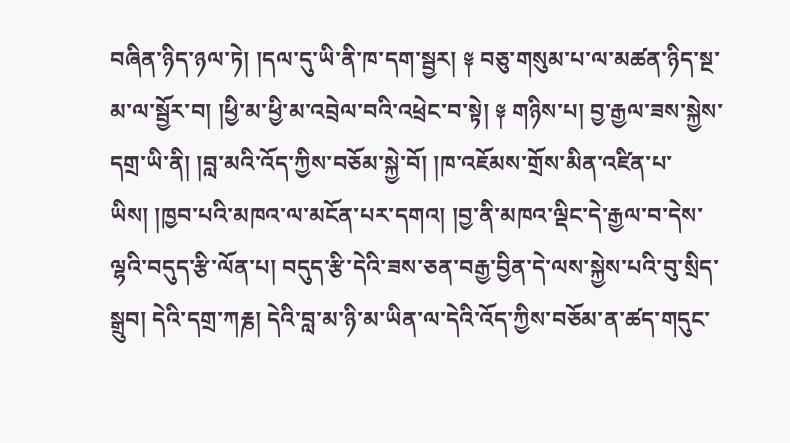བཞིན་ཉིད་ཉལ་ཏེ། །དལ་དུ་ཡི་ནི་ཁ་དག་སྦྱར། ༈ བཅུ་གསུམ་པ་ལ་མཚན་ཉིད་སྔ་མ་ལ་སྦྱོར་བ། །ཕྱི་མ་ཕྱི་མ་འབྲེལ་བའི་འཕྲེང་བ་སྟེ། ༈ གཉིས་པ། བྱ་རྒྱལ་ཟས་སྐྱེས་དགྲ་ཡི་ནི། །བླ་མའི་འོད་ཀྱིས་བཅོམ་སྐྱེ་བོ། །ཁ་འཇོམས་གྲོས་མིན་འཛིན་པ་ཡིས། །ཁྱབ་པའི་མཁའ་ལ་མངོན་པར་དགའ། །བྱ་ནི་མཁའ་ལྡིང་དེ་རྒྱལ་བ་དེས་ལྷའི་བདུད་རྩི་ལོན་པ། བདུད་རྩི་དེའི་ཟས་ཅན་བརྒྱ་བྱིན་དེ་ལས་སྐྱེས་པའི་བུ་སྲིད་སྒྲུབ། དེའི་དགྲ་ཀརྞ། དེའི་བླ་མ་ཉི་མ་ཡིན་ལ་དེའི་འོད་ཀྱིས་བཅོམ་ན་ཚད་གདུང་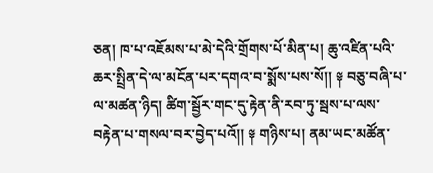ཅན། ཁ་པ་འཇོམས་པ་མེ་དེའི་གྲོགས་པོ་མིན་པ། ཆུ་འཛིན་པའི་ཆར་སྤྲིན་དེ་ལ་མངོན་པར་དགའ་བ་སྨོས་པས་སོ།། ༈ བཅུ་བཞི་པ་ལ་མཚན་ཉིད། ཚིག་སྦྱོར་གང་དུ་རྟེན་ནི་རབ་ཏུ་སྦས་པ་ལས་བརྟེན་པ་གསལ་བར་བྱེད་པའོ།། ༈ གཉིས་པ། ནམ་ཡང་མཚོན་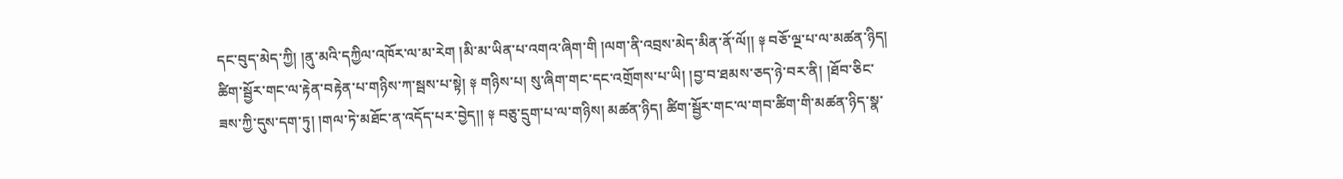དང་བུད་མེད་ཀྱི། །ནུ་མའི་དཀྱིལ་འཁོར་ལ་མ་རེག །མི་མ་ཡིན་པ་འགའ་ཞིག་གི །ལག་ནི་འབྲས་མེད་མིན་ནོ་ལོ།། ༈ བཅོ་ལྔ་པ་ལ་མཚན་ཉིད། ཚིག་སྦྱོར་གང་ལ་རྟེན་བརྟེན་པ་གཉིས་ཀ་སྦས་པ་སྟེ། ༈ གཉིས་པ། སུ་ཞིག་གང་དང་འགྲོགས་པ་ཡི། །བྱ་བ་ཐམས་ཅད་ཉེ་བར་ནི། །ཐོབ་ཅིང་ཟས་ཀྱི་དུས་དག་ཏུ། །གལ་ཏེ་མཐོང་ན་འདོད་པར་བྱེད།། ༈ བཅུ་དྲུག་པ་ལ་གཉིས། མཚན་ཉིད། ཚིག་སྦྱོར་གང་ལ་གབ་ཚིག་གི་མཚན་ཉིད་སྣ་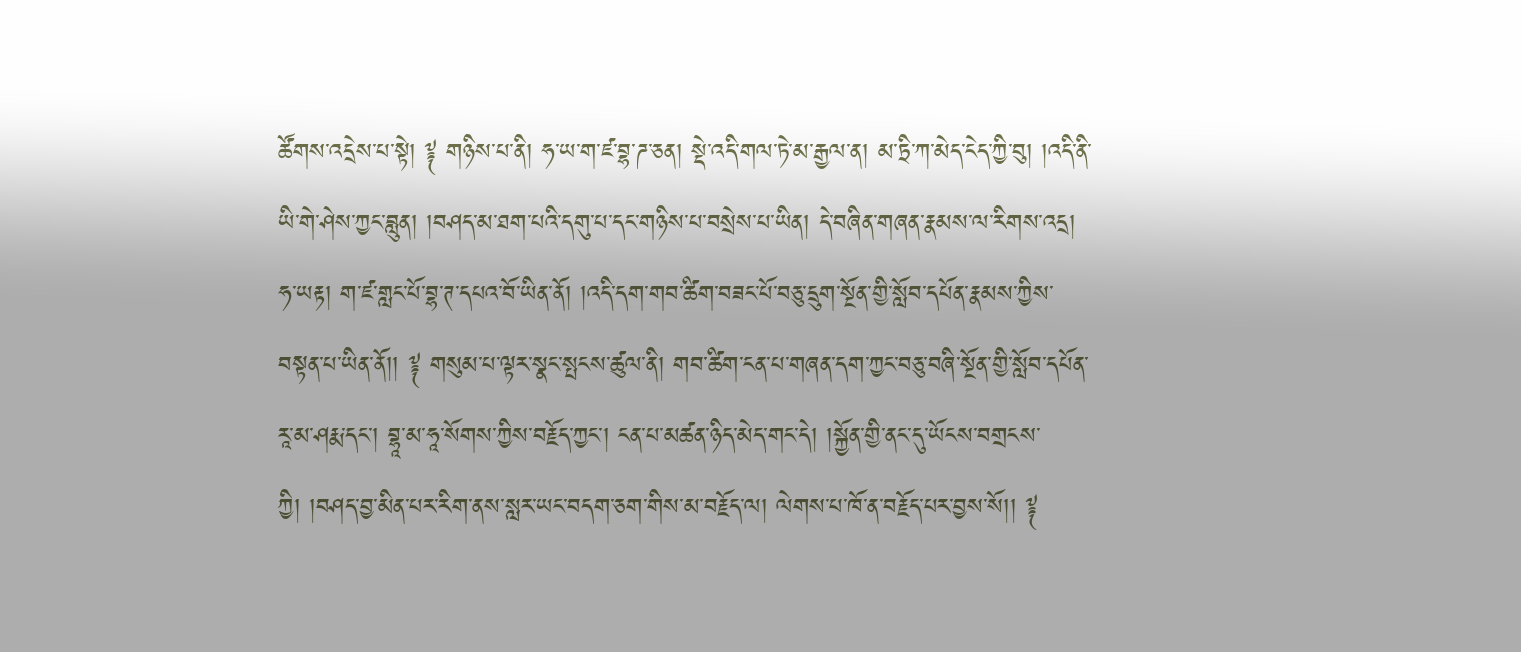ཚོགས་འདྲེས་པ་སྟེ། ༈ གཉིས་པ་ནི། ཧ་ཡ་ག་ཛ་བྷ་ཌ་ཅན། སྡེ་འདི་གལ་ཏེ་མ་རྒྱལ་ན། མ་ཏྲི་ཀ་མེད་ངེད་ཀྱི་བུ། །འདི་ནི་ཡི་གེ་ཤེས་ཀྱང་བླུན། །བཤད་མ་ཐག་པའི་དགུ་པ་དང་གཉིས་པ་བསྲེས་པ་ཡིན། དེ་བཞིན་གཞན་རྣམས་ལ་རིགས་འདྲ། ཧ་ཡརྟ། ག་ཛ་གླང་པོ་བྷ་ཊ་དཔའ་བོ་ཡིན་ནོ། །འདི་དག་གབ་ཚིག་བཟང་པོ་བཅུ་དྲུག་སྔོན་གྱི་སློབ་དཔོན་རྣམས་ཀྱིས་བསྟན་པ་ཡིན་ནོ།། ༈ གསུམ་པ་ལྟར་སྣང་སྤངས་ཚུལ་ནི། གབ་ཚིག་ངན་པ་གཞན་དག་ཀྱང་བཅུ་བཞི་སྔོན་གྱི་སློབ་དཔོན་རཱ་མ་ཤརྨ་དང་། བྷཱ་མ་ཧཱ་སོགས་ཀྱིས་བརྗོད་ཀྱང་། ངན་པ་མཚན་ཉིད་མེད་གང་དེ། །སྐྱོན་གྱི་ནང་དུ་ཡོངས་བགྲངས་ཀྱི། །བཤད་བྱ་མིན་པར་རིག་ནས་སླར་ཡང་བདག་ཅག་གིས་མ་བརྗོད་ལ། ལེགས་པ་ཁོ་ན་བརྗོད་པར་བྱས་སོ།། ༈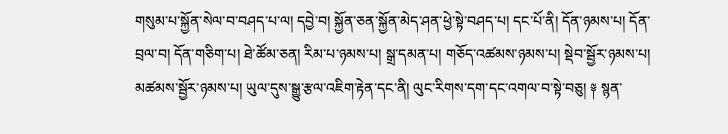གསུམ་པ་སྐྱོན་སེལ་བ་བཤད་པ་ལ། དབྱེ་བ། སྐྱོན་ཅན་སྐྱོན་མེད་ཤན་ཕྱེ་སྟེ་བཤད་པ། དང་པོ་ནི། དོན་ཉམས་པ། དོན་བྲལ་བ། དོན་གཅིག་པ། ཐེ་ཚོམ་ཅན། རིམ་པ་ཉམས་པ། སྒྲ་དམན་པ། གཅོད་འཚམས་ཉམས་པ། སྡེབ་སྦྱོར་ཉམས་པ། མཚམས་སྦྱོར་ཉམས་པ། ཡུལ་དུས་སྒྱུ་རྩལ་འཇིག་རྟེན་དང་ནི། ལུང་རིགས་དག་དང་འགལ་བ་སྟེ་བཅུ། ༈ སྙན་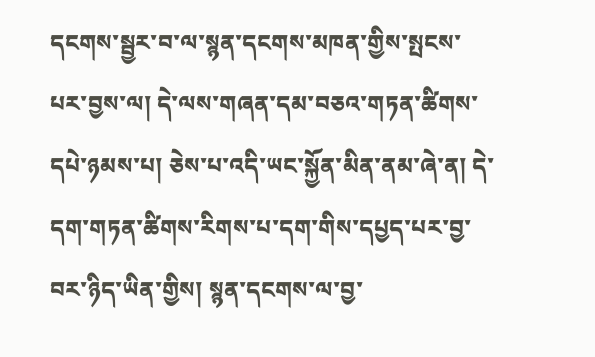དངགས་སྦྱར་བ་ལ་སྙན་དངགས་མཁན་གྱིས་སྤངས་པར་བྱས་ལ། དེ་ལས་གཞན་དམ་བཅའ་གཏན་ཚིགས་དཔེ་ཉམས་པ། ཅེས་པ་འདི་ཡང་སྐྱོན་མིན་ནམ་ཞེ་ན། དེ་དག་གཏན་ཚིགས་རིགས་པ་དག་གིས་དཔྱད་པར་བྱ་བར་ཉིད་ཡིན་གྱིས། སྙན་དངགས་ལ་བྱ་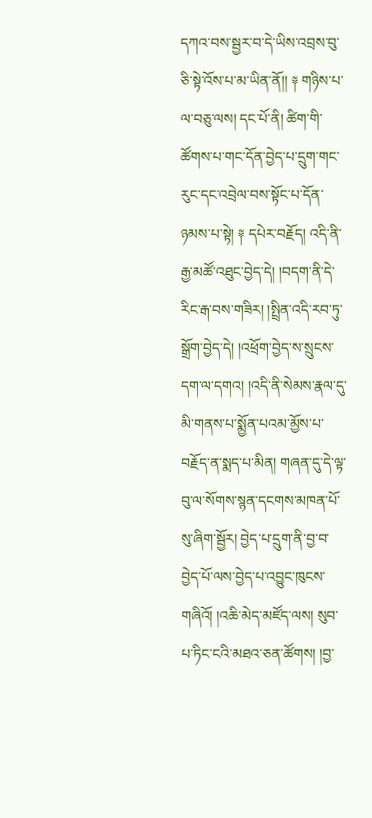དཀའ་བས་སྦྱར་བ་དེ་ཡིས་འབྲས་བུ་ཅི་སྟེ་འོས་པ་མ་ཡིན་ནོ།། ༈ གཉིས་པ་ལ་བཅུ་ལས། དང་པོ་ནི། ཚིག་གི་ཚོགས་པ་གང་དོན་བྱེད་པ་དྲུག་གང་རུང་དང་འབྲེལ་བས་སྟོང་པ་དོན་ཉམས་པ་སྟེ། ༈ དཔེར་བརྗོད། འདི་ནི་རྒྱ་མཚོ་འཐུང་བྱེད་དེ། །བདག་ནི་དེ་རིང་རྒ་བས་གཟིར། །སྤྲིན་འདི་རབ་ཏུ་སྒྲོག་བྱེད་དེ། །འཕྲོག་བྱེད་ས་སྲུངས་དག་ལ་དགའ། །འདི་ནི་སེམས་རྣལ་དུ་མི་གནས་པ་སྨྱོན་པའམ་མྱོས་པ་བརྗོད་ན་སྨད་པ་མིན། གཞན་དུ་དེ་ལྟ་བུ་ལ་སོགས་སྙན་དངགས་མཁན་པོ་སུ་ཞིག་སྦྱོར། བྱེད་པ་དྲུག་ནི་བྱ་བ་བྱེད་པོ་ལས་བྱེད་པ་འབྱུང་ཁུངས་གཞིའོ། །འཆི་མེད་མཛོད་ལས། སུབ་པ་ཏིང་ངའི་མཐའ་ཅན་ཚོགས། །བྱ་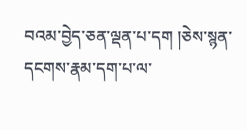བའམ་བྱེད་ཅན་ལྡན་པ་དག །ཅེས་སྙན་དངགས་རྣམ་དག་པ་ལ་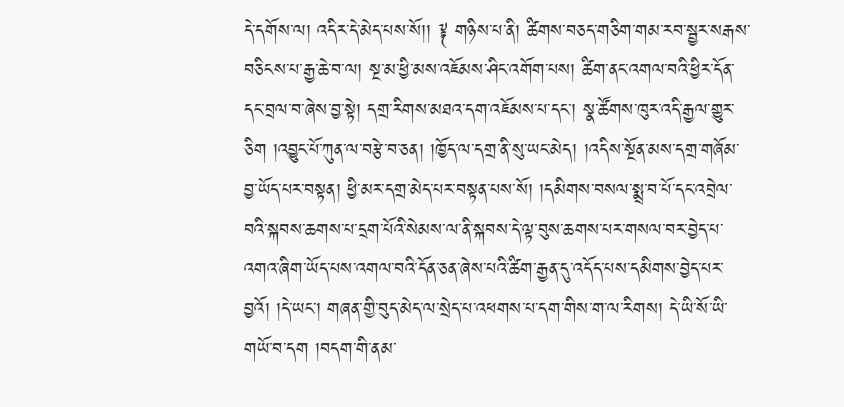དེ་དགོས་ལ། འདིར་དེ་མེད་པས་སོ།། ༈ གཉིས་པ་ནི། ཚིགས་བཅད་གཅིག་གམ་རབ་སྦྱར་སརྒས་བཅིངས་པ་རྒྱ་ཆེ་བ་ལ། སྔ་མ་ཕྱི་མས་འཇོམས་ཤིང་འགོག་པས། ཚིག་ནང་འགལ་བའི་ཕྱིར་དོན་དང་བྲལ་བ་ཞེས་བྱ་སྟེ། དགྲ་རིགས་མཐའ་དག་འཇོམས་པ་དང་། སྣ་ཚོགས་ཁུར་འདི་རྒྱལ་གྱུར་ཅིག །འབྱུང་པོ་ཀུན་ལ་བརྩེ་བ་ཅན། །ཁྱོད་ལ་དགྲ་ནི་སུ་ཡང་མེད། །འདིས་སྔོན་མས་དགྲ་གཞོམ་བྱ་ཡོད་པར་བསྟན། ཕྱི་མར་དགྲ་མེད་པར་བསྟན་པས་སོ། །དམིགས་བསལ་སྨྲ་བ་པོ་དང་འབྲེལ་བའི་སྐབས་ཆགས་པ་དྲག་པོའི་སེམས་ལ་ནི་སྐབས་དེ་ལྟ་བུས་ཆགས་པར་གསལ་བར་བྱེད་པ་འགའ་ཞིག་ཡོད་པས་འགལ་བའི་དོན་ཅན་ཞེས་པའི་ཚིག་རྒྱན་དུ་འདོད་པས་དམིགས་བྱེད་པར་བྱའོ། །དེ་ཡང་། གཞན་གྱི་བུད་མེད་ལ་སྲེད་པ་འཕགས་པ་དག་གིས་ག་ལ་རིགས། དེ་ཡི་སོ་ཡི་གཡོ་བ་དག །བདག་གི་ནམ་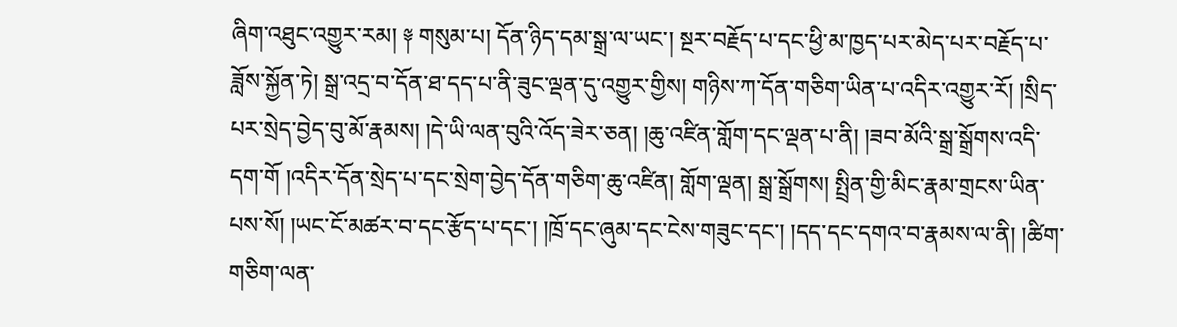ཞིག་འཐུང་འགྱུར་རམ། ༈ གསུམ་པ། དོན་ཉིད་དམ་སྒྲ་ལ་ཡང་། སྔར་བརྗོད་པ་དང་ཕྱི་མ་ཁྱད་པར་མེད་པར་བརྗོད་པ་ཟློས་སྐྱོན་ཏེ། སྒྲ་འདྲ་བ་དོན་ཐ་དད་པ་ནི་ཟུང་ལྡན་དུ་འགྱུར་གྱིས། གཉིས་ཀ་དོན་གཅིག་ཡིན་པ་འདིར་འགྱུར་རོ། །སྲིད་པར་སྲེད་བྱེད་བུ་མོ་རྣམས། །དེ་ཡི་ལན་བུའི་འོད་ཟེར་ཅན། །ཆུ་འཛིན་གློག་དང་ལྡན་པ་ནི། །ཟབ་མོའི་སྒྲ་སྒྲོགས་འདི་དག་གོ །འདིར་དོན་སྲེད་པ་དང་སྲེག་བྱེད་དོན་གཅིག་ཆུ་འཛིན། གློག་ལྡན། སྒྲ་སྒྲོགས། སྤྲིན་གྱི་མིང་རྣམ་གྲངས་ཡིན་པས་སོ། །ཡང་ངོ་མཚར་བ་དང་རྩོད་པ་དང་། །ཁྲོ་དང་ཞུམ་དང་ངེས་གཟུང་དང་། །དད་དང་དགའ་བ་རྣམས་ལ་ནི། །ཚིག་གཅིག་ལན་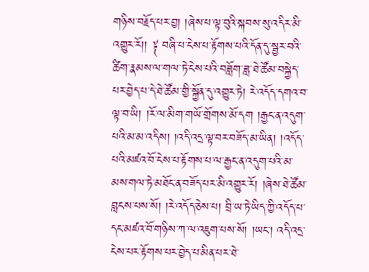གཉིས་བརྗོད་པར་བྱ། །ཞེས་པ་ལྟ་བུའི་སྐབས་སུ་འདིར་མི་འགྱུར་རོ།། ༈ བཞི་པ་ངེས་པ་རྟོགས་པའི་དོན་དུ་སྦྱར་བའི་ཚིག་རྣམས་ལ་གལ་ཏེ་ངེས་པའི་བཟློག་ཟླ་ཐེ་ཚོམ་བསྐྱེད་པར་བྱེད་པ་དེ་ཐེ་ཚོམ་གྱི་སྐྱོན་དུ་འགྱུར་ཏེ། རེ་འདོད་དགའ་བ་ལྟ་བ་ཡི། །རོ་ལ་མིག་གཡོ་གྲོགས་མོ་དག །རྒྱང་ན་འདུག་པའི་མ་མ་འདིས། །འདི་འདྲ་ལྟ་བར་བཟོད་མ་ཡིན། །འདོད་པའི་མཛའ་བོ་ངེས་པ་རྟོགས་པ་ལ་རྒྱང་ན་འདུག་པའི་མ་མས་གལ་ཏེ་མཐོང་ན་བཟོད་པར་མི་འགྱུར་རོ། །ཞེས་ཐེ་ཚོམ་བླངས་པས་སོ། །རེ་འདོད་ཅེས་པ། བྲི་ཡ་ཏེ་ཡིད་ཀྱི་འདོད་པ་དང་མཛའ་བོ་གཉིས་ཀ་ལ་འཇུག་པས་སོ། །ཡང་། འདི་འདྲ་ངེས་པར་རྟོགས་པར་བྱེད་པ་མིན་པར་ཐེ་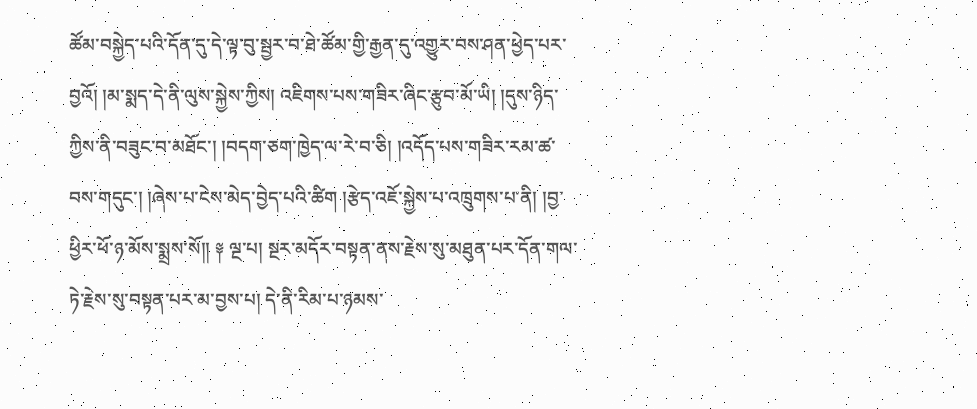ཚོམ་བསྐྱེད་པའི་དོན་དུ་དེ་ལྟ་བུ་སྦྱར་བ་ཐེ་ཚོམ་གྱི་རྒྱན་དུ་འགྱུར་བས་ཤན་ཕྱེད་པར་བྱའོ། །མ་སྨད་དེ་ནི་ལུས་སྐྱེས་ཀྱིས། འཇིགས་པས་གཟིར་ཞིང་རྩུབ་མོ་ཡི། །དུས་ཉིད་ཀྱིས་ནི་བཟུང་བ་མཐོང་། །བདག་ཅག་ཁྱེད་ལ་རེ་བ་ཅི། །འདོད་པས་གཟིར་རམ་ཚ་བས་གདུང་། །ཞེས་པ་ངེས་མེད་བྱེད་པའི་ཚིག །རྩེད་འཇོ་སྐྱེས་པ་འཁྲུགས་པ་ནི། །བྱ་ཕྱིར་ཕོ་ཉ་མོས་སྨྲས་སོ།། ༈ ལྔ་པ། སྔར་མདོར་བསྟན་ནས་རྗེས་སུ་མཐུན་པར་དོན་གལ་ཏེ་རྗེས་སུ་བསྟན་པར་མ་བྱས་པ། དེ་ནི་རིམ་པ་ཉམས་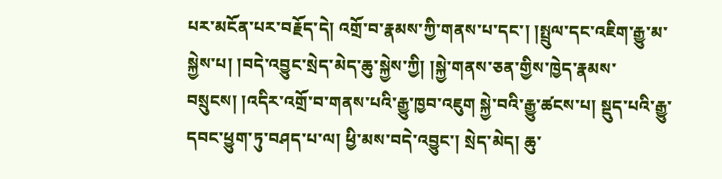པར་མངོན་པར་བརྗོད་དེ། འགྲོ་བ་རྣམས་ཀྱི་གནས་པ་དང་། །སྤྲུལ་དང་འཇིག་རྒྱུ་མ་སྐྱེས་པ། །བདེ་འབྱུང་སྲེད་མེད་ཆུ་སྐྱེས་ཀྱི། །སྐྱེ་གནས་ཅན་གྱིས་ཁྱེད་རྣམས་བསྲུངས། །འདིར་འགྲོ་བ་གནས་པའི་རྒྱུ་ཁྱབ་འཇུག སྐྱེ་བའི་རྒྱུ་ཚངས་པ། སྡུད་པའི་རྒྱུ་དབང་ཕྱུག་ཏུ་བཤད་པ་ལ། ཕྱི་མས་བདེ་འབྱུང་། སྲེད་མེད། ཆུ་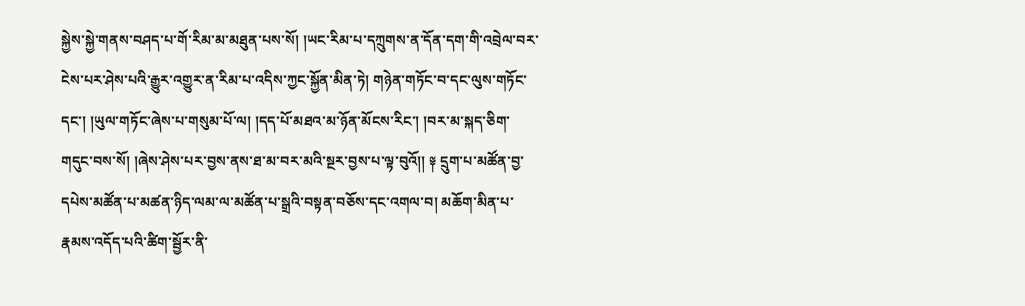སྐྱེས་སྐྱེ་གནས་བཤད་པ་གོ་རིམ་མ་མཐུན་པས་སོ། །ཡང་རིམ་པ་དཀྲུགས་ན་དོན་དག་གི་འབྲེལ་བར་ངེས་པར་ཤེས་པའི་རྒྱུར་འགྱུར་ན་རིམ་པ་འདིས་ཀྱང་སྐྱོན་མིན་ཏེ། གཉེན་གཏོང་བ་དང་ལུས་གཏོང་དང་། །ཡུལ་གཏོང་ཞེས་པ་གསུམ་པོ་ལ། །དད་པོ་མཐའ་མ་ཉོན་མོངས་རིང་། །བར་མ་སྐད་ཅིག་གདུང་བས་སོ། །ཞེས་ཤེས་པར་བྱས་ནས་ཐ་མ་བར་མའི་སྔར་བྱས་པ་ལྟ་བུའོ།། ༈ དྲུག་པ་མཚོན་བྱ་དཔེས་མཚོན་པ་མཚན་ཉིད་ལམ་ལ་མཚོན་པ་སྒྲའི་བསྟན་བཅོས་དང་འགལ་བ། མཆོག་མིན་པ་རྣམས་འདོད་པའི་ཚིག་སྦྱོར་ནི་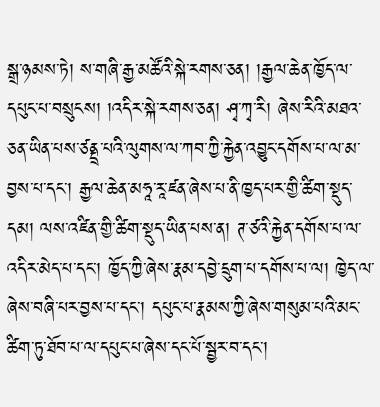སྒྲ་ཉམས་ཏེ། ས་གཞི་རྒྱ་མཚོའི་སྐེ་རགས་ཅན། །རྒྱལ་ཆེན་ཁྱོད་ལ་དཔུང་པ་བསྲུངས། །འདིར་སྐེ་རགས་ཅན། ཤྭ་ཀྭ་རི། ཞེས་རིའི་མཐའ་ཅན་ཡིན་པས་ཙནྡྲ་པའི་ལུགས་ལ་ཀབ་ཀྱི་རྐྱེན་འབྱུང་དགོས་པ་ལ་མ་བྱས་པ་དང་། རྒྱལ་ཆེན་མཧཱ་རཱ་ཛན་ཞེས་པ་ནི་ཁྱད་པར་གྱི་ཚིག་སྡུད་དམ། ལས་འཛིན་གྱི་ཚིག་སྡུད་ཡིན་པས་ན། ཊ་ཙའི་རྐྱེན་དགོས་པ་ལ་འདིར་མེད་པ་དང་། ཁྱོད་ཀྱི་ཞེས་རྣམ་དབྱེ་དྲུག་པ་དགོས་པ་ལ། ཁྱེད་ལ་ཞེས་བཞི་པར་བྱས་པ་དང་། དཔུང་པ་རྣམས་ཀྱི་ཞེས་གསུམ་པའི་མང་ཚིག་ཏུ་ཐོབ་པ་ལ་དཔུང་པ་ཞེས་དང་པོ་སྦྱར་བ་དང་།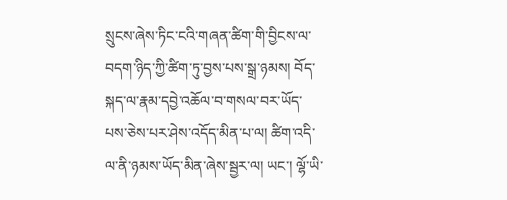སྲུངས་ཞེས་ཏིང་ངའི་གཞན་ཚིག་གི་བྱིངས་ལ་བདག་ཉིད་ཀྱི་ཚིག་ཏུ་བྱས་པས་སྒྲ་ཉམས། བོད་སྐད་ལ་རྣམ་དབྱེ་འཆོལ་བ་གསལ་བར་ཡོད་པས་ཅེས་པར་ཤེས་འདོད་མིན་པ་ལ། ཚིག་འདི་ལ་ནི་ཉམས་ཡོད་མིན་ཞེས་སྦྱར་ལ། ཡང་། ལྷོ་ཡི་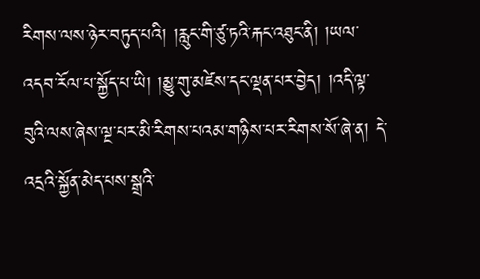རིགས་ལས་ཉེར་བཏུད་པའི། །རླུང་གི་ཙུ་ཏའི་རྐང་འཐུང་ནི། །ཡལ་འདབ་རོལ་པ་སྐྱོད་པ་ཡི། །མྱུ་གུ་མཛེས་དང་ལྡན་པར་བྱེད། །འདི་ལྟ་བུའི་ལས་ཞེས་ལྔ་པར་མི་རིགས་པའམ་གཉིས་པར་རིགས་སོ་ཞེ་ན། དེ་འདྲའི་སྐྱོན་མེད་པས་སྒྲའི་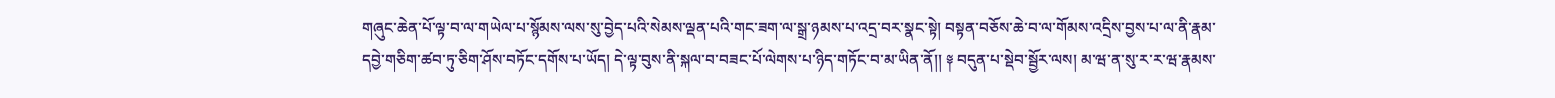གཞུང་ཆེན་པོ་ལྟ་བ་ལ་གཡེལ་པ་སྙོམས་ལས་སུ་བྱེད་པའི་སེམས་ལྡན་པའི་གང་ཟག་ལ་སྒྲ་ཉམས་པ་འདྲ་བར་སྣང་སྟེ། བསྟན་བཅོས་ཆེ་བ་ལ་གོམས་འདྲིས་བྱས་པ་ལ་ནི་རྣམ་དབྱེ་གཅིག་ཚབ་ཏུ་ཅིག་ཤོས་བཏོང་དགོས་པ་ཡོད། དེ་ལྟ་བུས་ནི་སྐལ་བ་བཟང་པོ་ལེགས་པ་ཉིད་གཏོང་བ་མ་ཡིན་ནོ།། ༈ བདུན་པ་སྡེབ་སྦྱོར་ལས། མ་ཝ་ན་སུ་ར་ར་ཝ་རྣམས་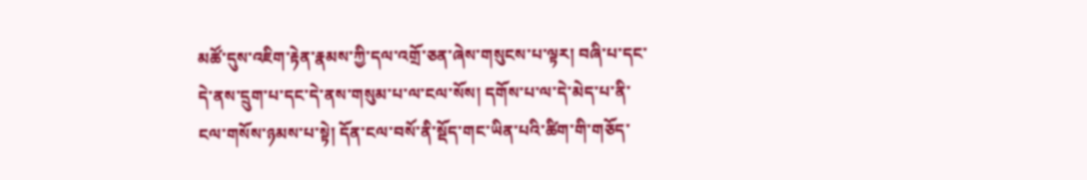མཚོ་དུས་འཇིག་རྟེན་རྣམས་ཀྱི་དལ་འགྲོ་ཅན་ཞེས་གསུངས་པ་ལྟར། བཞི་པ་དང་དེ་ནས་དྲུག་པ་དང་དེ་ནས་གསུམ་པ་ལ་ངལ་སོས། དགོས་པ་ལ་དེ་མེད་པ་ནི་ངལ་གསོས་ཉམས་པ་སྟེ། དོན་ངལ་བསོ་ནི་སྡོད་གང་ཡིན་པའི་ཚིག་གི་གཅོད་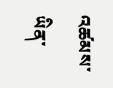འཚམས་ཡིན་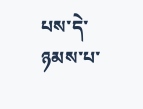པས་དེ་ཉམས་པ་